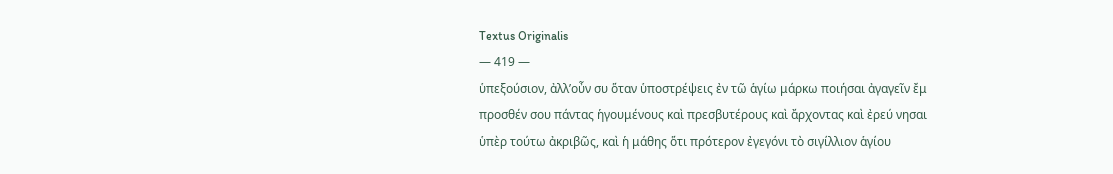Textus Originalis
— 419 —
ὑπεξούσιον, ἀλλʼοὖν συ ὅταν ὑποστρέψεις ἐν τῶ ἁγίω μάρκω ποιήσαι ἀγαγεῖν ἔμ προσθέν σου πάντας ἡγουμένους καὶ πρεσβυτέρους καὶ ἄρχοντας καὶ ἐρεύ νησαι ὑπὲρ τούτω ἀκριβῶς, καὶ ἡ μάθης ὅτι πρότερον ἐγεγόνι τὸ σιγίλλιον ἁγίου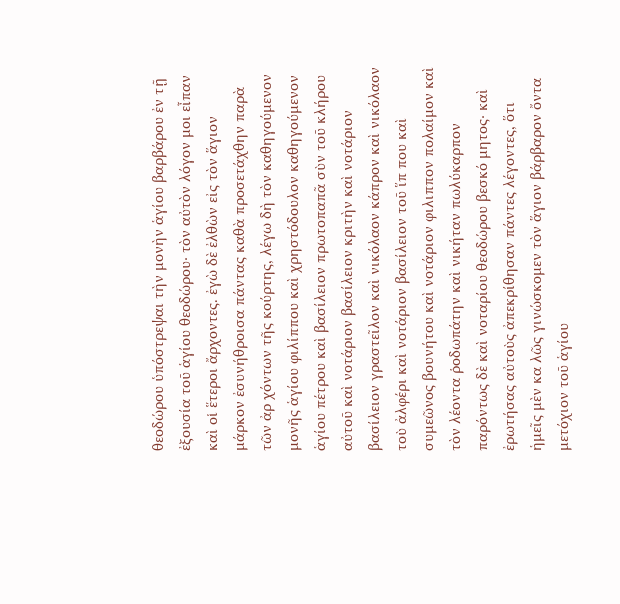θεοδώρου ὑπόστρεψαι τὴν μονὴν ἁγίου βαρβάρου ἐν τῇ ἐξουσία τοῦ ἁγίου θεοδώρου· τὸν αὐτὸν λόγον μοι εἶπαν καὶ οἱ ἕτεροι ἄρχοντες. ἐγὼ δὲ ἐλθὼν εἰς τὸν ἅγιον μάρκον ἐσυνήθροισα πάντας καθὰ προσετάχθην παρὰ τῶν ἀρ χόντων τῆς κούρτης, λέγω δὴ τὸν καθηγούμενον μονῆς ἁγίου φιλίππου καὶ χρηστόδουλον καθηγούμενον ἁγίου πέτρου καὶ βασίλειον πρωτοπαπᾶ σὺν τοῦ κλήρου αὐτοῦ καὶ νοτάριον βασίλειον κριτὴν καὶ νοτάριον βασίλειον γραστεῖλον καὶ νικόλαον κάπρον καὶ νικόλαον τοὺ ἀλφέρι καὶ νοτάριον βασίλειον τοῦ ἵπ που καὶ συμεῶνος βουνήτου καὶ νοτάριον φιλιππον πολαίμον καὶ τὸν λέοντα ῥοδωπάτην καὶ νικήταν πωλύκαρπον παρόντως δὲ καὶ νοταρίου θεοδώρου βεσκό μητος· καὶ ἐρωτήσας αὐτοὺς ἀπεκρίθησαν πάντες λέγοντες, ὅτι ἡμεῖς μὲν κα λῶς γινώσκομεν τὸν ἅγιον βάρβαρον ὄντα μετόχιον τοῦ ἁγίου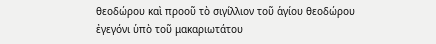θεοδώρου καὶ προοῦ τὸ σιγίλλιον τοῦ ἁγίου θεοδώρου ἐγεγόνι ὑπὸ τοῦ μακαριωτάτου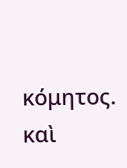κόμητος. καὶ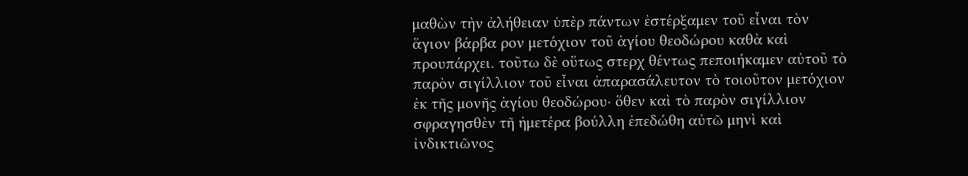μαθὼν τὴν ἀλήθειαν ὑπὲρ πάντων ἐστέρξαμεν τοῦ εἶναι τὸν ἅγιον βάρβα ρον μετόχιον τοῦ ἁγίου θεοδώρου καθὰ καὶ προυπάρχει. τοῦτω δὲ οὕτως στερχ θέντως πεποιήκαμεν αὐτοῦ τὸ παρὸν σιγίλλιον τοῦ εἶναι ἀπαρασάλευτον τὸ τοιοῦτον μετόχιον ἐκ τῆς μονῆς ἁγίου θεοδώρου· ὅθεν καὶ τὸ παρὸν σιγίλλιον σφραγησθὲν τῆ ἡμετέρα βούλλη ἐπεδώθη αὐτῶ μηνὶ καὶ ἰνδικτιῶνος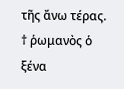τῆς ἄνω τέρας. † ῥωμανὸς ὁ ξένα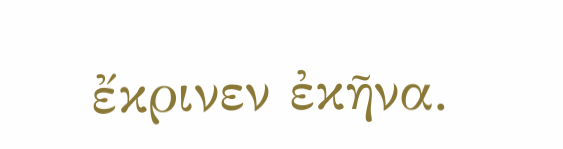ἔκρινεν ἐκῆνα.